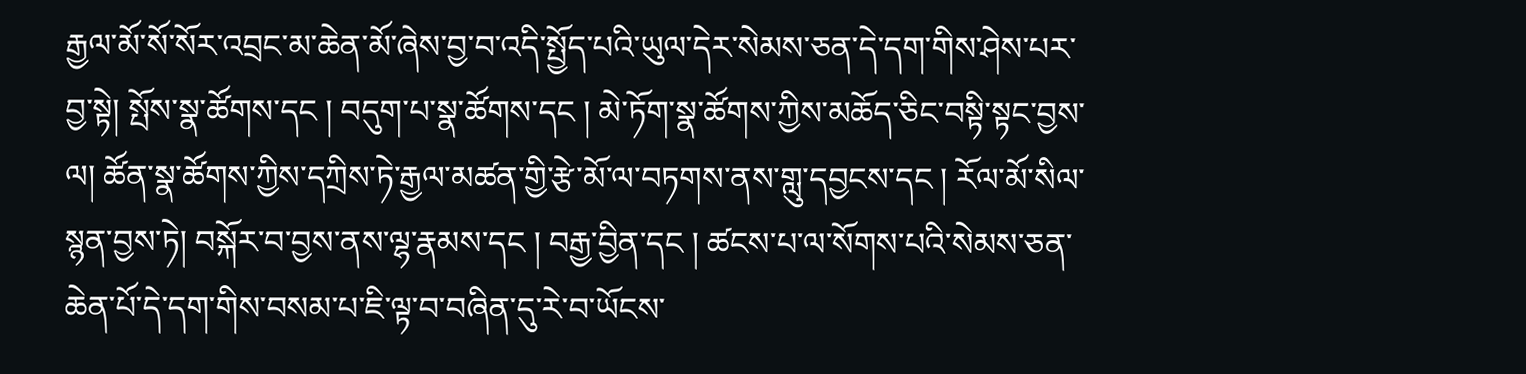རྒྱལ་མོ་སོ་སོར་འབྲང་མ་ཆེན་མོ་ཞེས་བྱ་བ་འདི་སྤྱོད་པའི་ཡུལ་དེར་སེམས་ཅན་དེ་དག་གིས་ཤེས་པར་བྱ་སྟེ། སྤོས་སྣ་ཚོགས་དང ། བདུག་པ་སྣ་ཚོགས་དང ། མེ་ཏོག་སྣ་ཚོགས་ཀྱིས་མཆོད་ཅིང་བསྟི་སྟང་བྱས་ལ། ཚོན་སྣ་ཚོགས་ཀྱིས་དཀྲིས་ཏེ་རྒྱལ་མཚན་གྱི་རྩེ་མོ་ལ་བཏགས་ནས་གླུ་དབྱངས་དང ། རོལ་མོ་སིལ་སྙན་བྱས་ཏེ། བསྐོར་བ་བྱས་ནས་ལྷ་རྣམས་དང ། བརྒྱ་བྱིན་དང ། ཚངས་པ་ལ་སོགས་པའི་སེམས་ཅན་ཆེན་པོ་དེ་དག་གིས་བསམ་པ་ཇི་ལྟ་བ་བཞིན་དུ་རེ་བ་ཡོངས་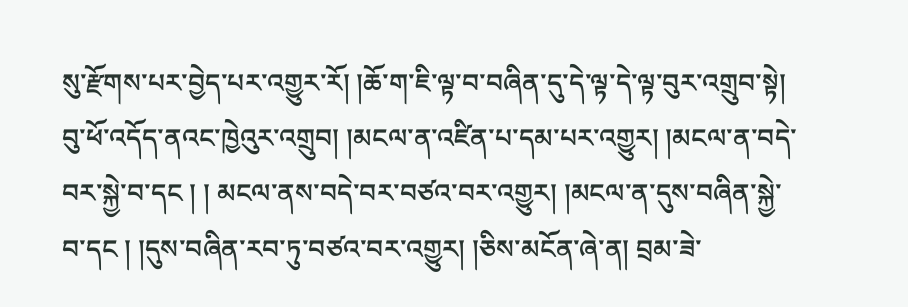སུ་རྫོགས་པར་བྱེད་པར་འགྱུར་རོ། །ཆོ་ག་ཇི་ལྟ་བ་བཞིན་དུ་དེ་ལྟ་དེ་ལྟ་བུར་འགྲུབ་སྟེ། བུ་ཕོ་འདོད་ནའང་ཁྱེའུར་འགྲུབ། །མངལ་ན་འཛིན་པ་དམ་པར་འགྱུར། །མངལ་ན་བདེ་བར་སྐྱེ་བ་དང ། ། མངལ་ནས་བདེ་བར་བཙའ་བར་འགྱུར། །མངལ་ན་དུས་བཞིན་སྐྱེ་བ་དང ། །དུས་བཞིན་རབ་ཏུ་བཙའ་བར་འགྱུར། །ཅིས་མངོན་ཞེ་ན། བྲམ་ཟེ་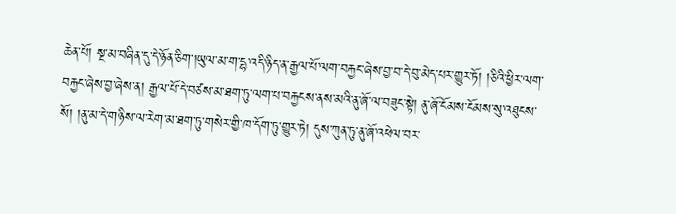ཆེན་པོ། སྔ་མ་བཞིན་དུ་དེ་ཉོན་ཅིག་།ཡུལ་མ་ག་དྷ་འདི་ཉིད་ན་རྒྱལ་པོ་ལག་བརྐྱང་ཞེས་བྱ་བ་དེ་བུ་མེད་པར་གྱུར་ཏོ། །ཅིའི་ཕྱིར་ལག་བརྐྱང་ཞེས་བྱ་ཞེས་ན། རྒྱལ་པོ་དེ་བཙས་མ་ཐག་ཏུ་ལག་པ་བརྐྱངས་ནས་མའི་ནུ་ཞོ་ལ་བཟུང་སྟེ། ནུ་ཞོ་ངོམས་ངོམས་སུ་འཐུངས་སོ། །ནུ་མ་དེ་གཉིས་ལ་རེག་མ་ཐག་ཏུ་གསེར་གྱི་ཁ་དོག་ཏུ་གྱུར་ཏེ། དུས་ཀུན་ཏུ་ནུ་ཞོ་འཕེལ་བར་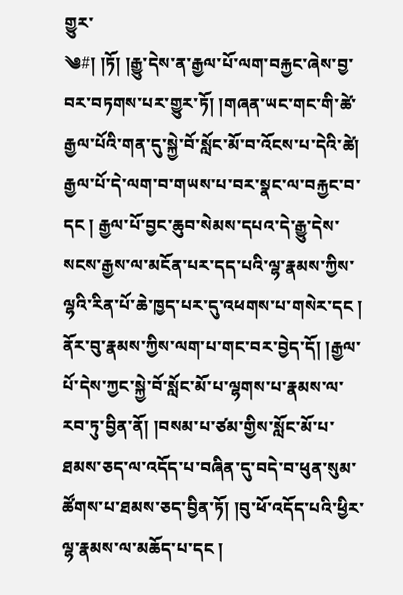གྱུར་
༄#། །ཏོ། །རྒྱུ་དེས་ན་རྒྱལ་པོ་ལག་བརྐྱང་ཞེས་བྱ་བར་བཏགས་པར་གྱུར་ཏོ། །གཞན་ཡང་གང་གི་ཚེ་རྒྱལ་པོའི་གན་དུ་སྐྱེ་བོ་སློང་མོ་བ་འོངས་པ་དེའི་ཚེ། རྒྱལ་པོ་དེ་ལག་བ་གཡས་པ་བར་སྣང་ལ་བརྐྱང་བ་དང ། རྒྱལ་པོ་བྱང་ཆུབ་སེམས་དཔའ་དེ་རྒྱུ་དེས་སངས་རྒྱས་ལ་མངོན་པར་དད་པའི་ལྷ་རྣམས་ཀྱིས་ལྷའི་རིན་པོ་ཆེ་ཁྱད་པར་དུ་འཕགས་པ་གསེར་དང ། ནོར་བུ་རྣམས་ཀྱིས་ལག་པ་གང་བར་བྱེད་དོ། །རྒྱལ་པོ་དེས་ཀྱང་སྐྱེ་བོ་སློང་མོ་པ་ལྷགས་པ་རྣམས་ལ་རབ་ཏུ་བྱིན་ནོ། །བསམ་པ་ཙམ་གྱིས་སློང་མོ་པ་ཐམས་ཅད་ལ་འདོད་པ་བཞིན་དུ་བདེ་བ་ཕུན་སུམ་ཚོགས་པ་ཐམས་ཅད་བྱིན་ཏོ། །བུ་ཕོ་འདོད་པའི་ཕྱིར་ལྷ་རྣམས་ལ་མཆོད་པ་དང །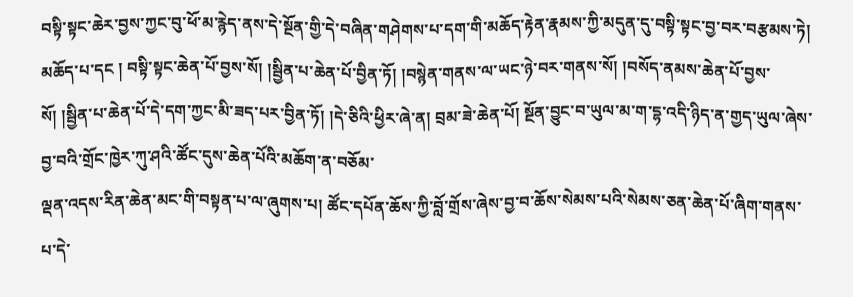བསྟི་སྟང་ཆེར་བྱས་ཀྱང་བུ་ཕོ་མ་རྙེད་ནས་དེ་སྔོན་གྱི་དེ་བཞིན་གཤེགས་པ་དག་གི་མཆོད་རྟེན་རྣམས་ཀྱི་མདུན་དུ་བསྟི་སྟང་བྱ་བར་བརྩམས་ཏེ། མཆོད་པ་དང ། བསྟི་སྟང་ཆེན་པོ་བྱས་སོ། །སྦྱིན་པ་ཆེན་པོ་བྱིན་ཏོ། །བསྙེན་གནས་ལ་ཡང་ཉེ་བར་གནས་སོ། །བསོད་ནམས་ཆེན་པོ་བྱས་སོ། །སྦྱིན་པ་ཆེན་པོ་དེ་དག་ཀྱང་མི་ཟད་པར་བྱིན་ཏོ། །དེ་ཅིའི་ཕྱིར་ཞེ་ན། བྲམ་ཟེ་ཆེན་པོ། སྔོན་བྱུང་བ་ཡུལ་མ་ག་དྷ་འདི་ཉིད་ན་གྱད་ཡུལ་ཞེས་བྱ་བའི་གྲོང་ཁྱེར་ཀུ་ཤའི་ཚོང་དུས་ཆེན་པོའི་མཆོག་ན་བཅོམ་
ལྡན་འདས་རིན་ཆེན་མང་གི་བསྟན་པ་ལ་ཞུགས་པ། ཚོང་དཔོན་ཆོས་ཀྱི་བློ་གྲོས་ཞེས་བྱ་བ་ཆོས་སེམས་པའི་སེམས་ཅན་ཆེན་པོ་ཞིག་གནས་པ་དེ་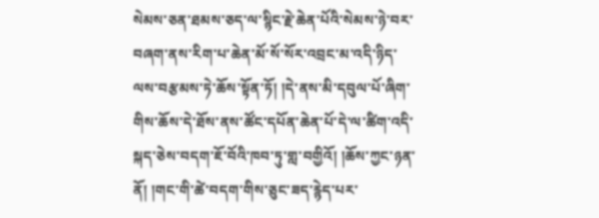སེམས་ཅན་ཐམས་ཅད་ལ་སྙིང་རྗེ་ཆེན་པོའི་སེམས་ཉེ་བར་བཞག་ནས་རིག་པ་ཆེན་མོ་སོ་སོར་འབྲང་མ་འདི་ཉིད་ལས་བརྩམས་ཏེ་ཆོས་སྟོན་ཏོ། །དེ་ནས་མི་དབུལ་པོ་ཞིག་གིས་ཆོས་དེ་ཐོས་ནས་ཚོང་དཔོན་ཆེན་པོ་དེ་ལ་ཚིག་འདི་སྐད་ཅེས་བདག་ཇོ་བོའི་ཁབ་ཏུ་གླ་བགྱིའོ། །ཆོས་ཀྱང་ཉན་ནོ། །གང་གི་ཚེ་བདག་གིས་ཅུང་ཟད་རྙེད་པར་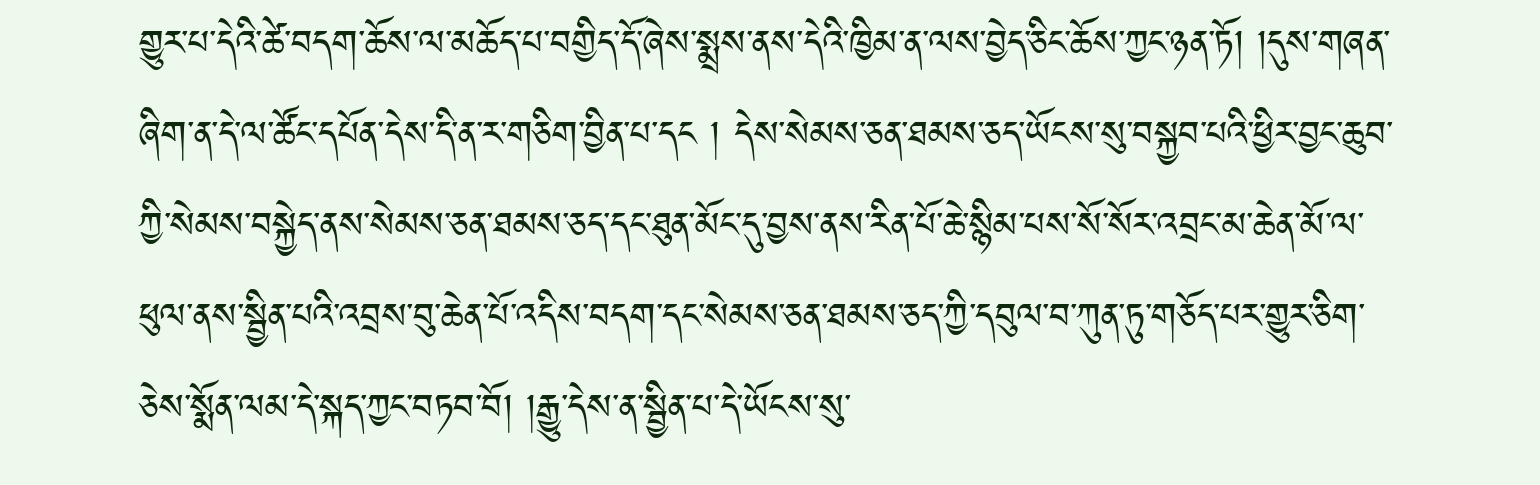གྱུར་པ་དེའི་ཚེ་བདག་ཆོས་ལ་མཆོད་པ་བགྱིད་དོ་ཞེས་སྨྲས་ནས་དེའི་ཁྱིམ་ན་ལས་བྱེད་ཅིང་ཆོས་ཀྱང་ཉན་ཏོ། །དུས་གཞན་ཞིག་ན་དེ་ལ་ཚོང་དཔོན་དེས་དི་ན་ར་གཅིག་བྱིན་པ་དང ། དེས་སེམས་ཅན་ཐམས་ཅད་ཡོངས་སུ་བསྐྱབ་པའི་ཕྱིར་བྱང་ཆུབ་ཀྱི་སེམས་བསྐྱེད་ནས་སེམས་ཅན་ཐམས་ཅད་དང་ཐུན་མོང་དུ་བྱས་ནས་རིན་པོ་ཆེ་སྙིམ་པས་སོ་སོར་འབྲང་མ་ཆེན་མོ་ལ་ཕུལ་ནས་སྦྱིན་པའི་འབྲས་བུ་ཆེན་པོ་འདིས་བདག་དང་སེམས་ཅན་ཐམས་ཅད་ཀྱི་དབུལ་བ་ཀུན་ཏུ་གཅོད་པར་གྱུར་ཅིག་ཅེས་སྨོན་ལམ་དེ་སྐད་ཀྱང་བཏབ་བོ། །རྒྱུ་དེས་ན་སྦྱིན་པ་དེ་ཡོངས་སུ་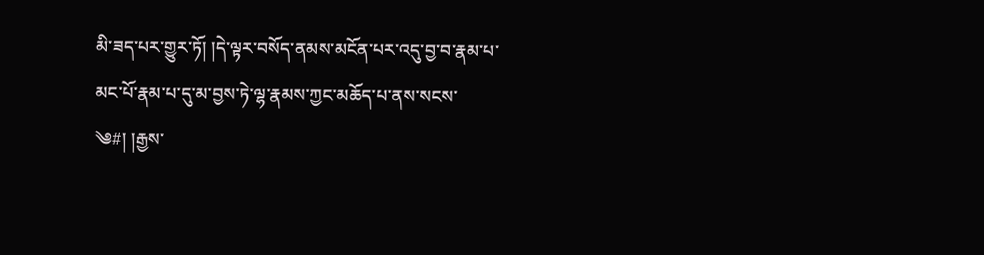མི་ཟད་པར་གྱུར་ཏོ། །དེ་ལྟར་བསོད་ནམས་མངོན་པར་འདུ་བྱ་བ་རྣམ་པ་མང་པོ་རྣམ་པ་དུ་མ་བྱས་ཏེ་ལྷ་རྣམས་ཀྱང་མཆོད་པ་ནས་སངས་
༄#། །རྒྱས་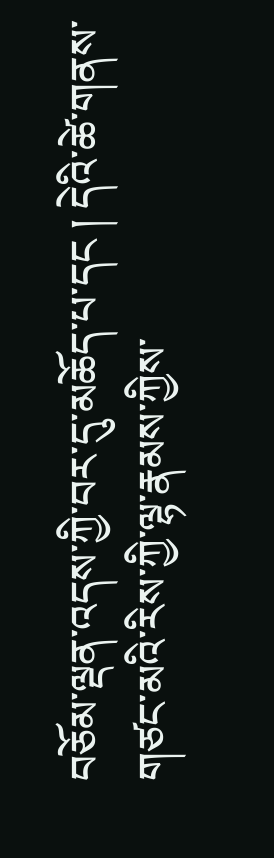བཅོམ་ལྡན་འདས་ཀྱི་བར་དུ་མཆོད་པ་དང ། དེའི་ཚེ་གནས་གཙང་མའི་རིས་ཀྱི་ལྷ་རྣམས་ཀྱིས་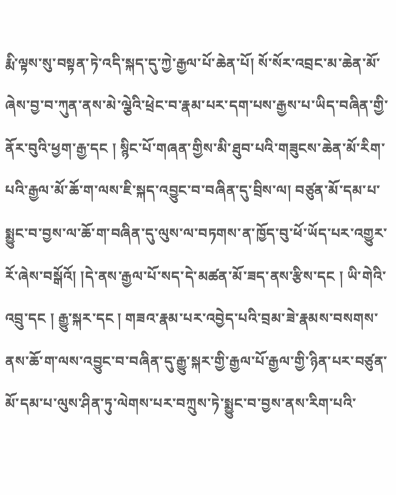རྨི་ལྟས་སུ་བསྟན་ཏེ་འདི་སྐད་དུ་ཀྱེ་རྒྱལ་པོ་ཆེན་པོ། སོ་སོར་འབྲང་མ་ཆེན་མོ་ཞེས་བྱ་བ་ཀུན་ནས་མེ་ལྕེའི་ཕྲེང་བ་རྣམ་པར་དག་པས་རྒྱས་པ་ཡིད་བཞིན་གྱི་ནོར་བུའི་ཕྱག་རྒྱ་དང ། སྙིང་པོ་གཞན་གྱིས་མི་ཐུབ་པའི་གཟུངས་ཆེན་མོ་རིག་པའི་རྒྱལ་མོ་ཆོ་ག་ལས་ཇི་སྐད་འབྱུང་བ་བཞིན་དུ་བྲིས་ལ། བཙུན་མོ་དམ་པ་སྨྱུང་བ་བྱས་ལ་ཆོ་ག་བཞིན་དུ་ལུས་ལ་བཏགས་ན་ཁྱོད་བུ་ཕོ་ཡོད་པར་འགྱུར་རོ་ཞེས་བསྒོའོ། །དེ་ནས་རྒྱལ་པོ་སད་དེ་མཚན་མོ་ཟད་ནས་རྩིས་དང ། ཡི་གེའི་འབྲུ་དང ། རྒྱུ་སྐར་དང ། གཟའ་རྣམ་པར་འབྱེད་པའི་བྲམ་ཟེ་རྣམས་བསགས་ནས་ཆོ་ག་ལས་འབྱུང་བ་བཞིན་དུ་རྒྱུ་སྐར་གྱི་རྒྱལ་པོ་རྒྱལ་གྱི་ཉིན་པར་བཙུན་མོ་དམ་པ་ལུས་ཤིན་ཏུ་ལེགས་པར་བཀྲུས་ཏེ་སྨྱུང་བ་བྱས་ནས་རིག་པའི་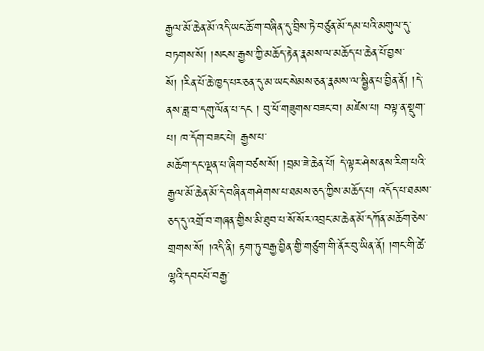རྒྱལ་མོ་ཆེན་མོ་འདི་ཡང་ཆོ་ག་བཞིན་དུ་བྲིས་ཏེ་བཙུན་མོ་དམ་པའི་མགུལ་དུ་བཏགས་སོ། །སངས་རྒྱས་ཀྱི་མཆོད་རྟེན་རྣམས་ལ་མཆོད་པ་ཆེན་པོ་བྱས་སོ། །རིན་པོ་ཆེ་ཁྱད་པར་ཅན་དུ་མ་ཡང་སེམས་ཅན་རྣམས་ལ་སྦྱིན་པ་བྱིན་ནོ། །དེ་ནས་ཟླ་བ་དགུ་ལོན་པ་དང ། བུ་ཕོ་གཟུགས་བཟང་བ། མཛེས་པ། བལྟ་ན་སྡུག་པ། ཁ་དོག་བཟང་པེ། རྒྱས་པ་
མཆོག་དང་ལྡན་པ་ཞིག་བཙས་སོ། །བྲམ་ཟེ་ཆེན་པོ། དེ་ལྟར་ཤེས་ནས་རིག་པའི་རྒྱལ་མོ་ཆེན་མོ་དེ་བཞིན་གཤེགས་པ་ཐམས་ཅད་ཀྱིས་མཆོད་པ། འདོད་པ་ཐམས་ཅད་དུ་འགྲོ་བ་གཞན་གྱིས་མི་ཐུབ་པ་སོ་སོར་འབྲང་མ་ཆེན་མོ་དཀོན་མཆོག་ཅེས་གྲགས་སོ། །འདི་ནི། རྟག་ཏུ་བརྒྱ་བྱིན་གྱི་གཙུག་གི་ནོར་བུ་ཡིན་ནོ། །གང་གི་ཚེ་ལྷའི་དབང་པོ་བརྒྱ་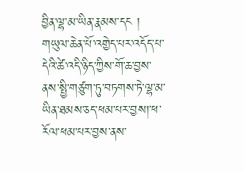བྱིན་ལྷ་མ་ཡིན་རྣམས་དང ། གཡུལ་ཆེན་པོ་འགྱེད་པར་འདོད་པ་དེའི་ཚེ་འདི་ཉིད་ཀྱིས་གོ་ཆ་བྱས་ནས་སྤྱི་གཙུག་ཏུ་བཏགས་ཏེ་ལྷ་མ་ཡིན་ཐམས་ཅད་ཕམ་པར་བྱས།་ཕ་རོལ་ཕམ་པར་བྱས་ནས་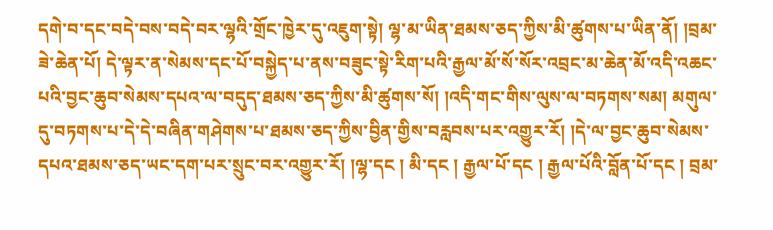དགེ་བ་དང་བདེ་བས་བདེ་བར་ལྷའི་གྲོང་ཁྱེར་དུ་འཇུག་སྟེ། ལྷ་མ་ཡིན་ཐམས་ཅད་ཀྱིས་མི་ཚུགས་པ་ཡིན་ནོ། །བྲམ་ཟེ་ཆེན་པོ། དེ་ལྟར་ན་སེམས་དང་པོ་བསྐྱེད་པ་ནས་བཟུང་སྟེ་རིག་པའི་རྒྱལ་མོ་སོ་སོར་འབྲང་མ་ཆེན་མོ་འདི་འཆང་པའི་བྱང་ཆུབ་སེམས་དཔའ་ལ་བདུད་ཐམས་ཅད་ཀྱིས་མི་ཚུགས་སོ། །འདི་གང་གིས་ལུས་ལ་བཏགས་སམ། མགུལ་དུ་བཏགས་པ་དེ་དེ་བཞིན་གཤེགས་པ་ཐམས་ཅད་ཀྱིས་བྱིན་གྱིས་བརླབས་པར་འགྱུར་རོ། །དེ་ལ་བྱང་ཆུབ་སེམས་དཔའ་ཐམས་ཅད་ཡང་དག་པར་སྲུང་བར་འགྱུར་རོ། །ལྷ་དང ། མི་དང ། རྒྱལ་པོ་དང ། རྒྱལ་པོའི་བློན་པོ་དང ། བྲམ་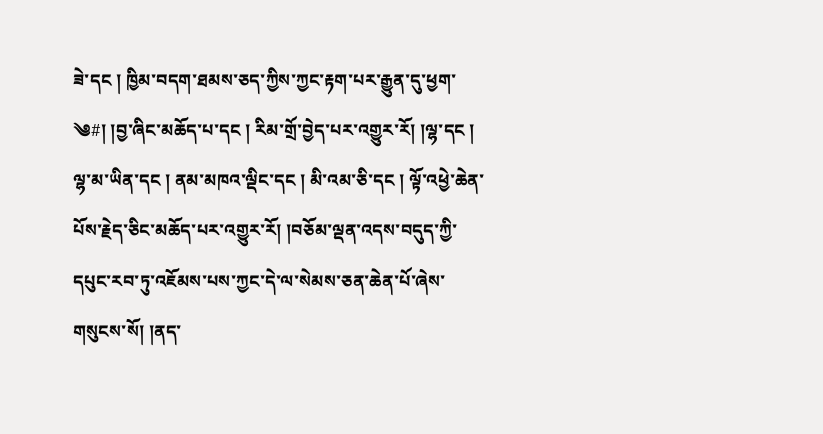ཟེ་དང ། ཁྱིམ་བདག་ཐམས་ཅད་ཀྱིས་ཀྱང་རྟག་པར་རྒྱུན་དུ་ཕྱག་
༄#། །བྱ་ཞིང་མཆོད་པ་དང ། རིམ་གྲོ་བྱེད་པར་འགྱུར་རོ། །ལྷ་དང ། ལྷ་མ་ཡིན་དང ། ནམ་མཁའ་ལྡིང་དང ། མི་འམ་ཅི་དང ། ལྟོ་འཕྱེ་ཆེན་པོས་རྗེད་ཅིང་མཆོད་པར་འགྱུར་རོ། །བཅོམ་ལྡན་འདས་བདུད་ཀྱི་དཔུང་རབ་ཏུ་འཇོམས་པས་ཀྱང་དེ་ལ་སེམས་ཅན་ཆེན་པོ་ཞེས་གསུངས་སོ། །ནད་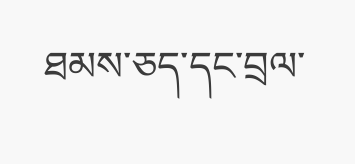ཐམས་ཅད་དང་བྲལ་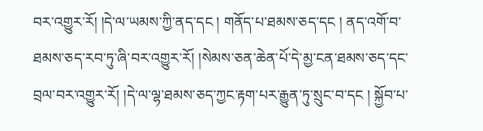བར་འགྱུར་རོ། །དེ་ལ་ཡམས་ཀྱི་ནད་དང ། གནོད་པ་ཐམས་ཅད་དང ། ནད་འགོ་བ་ཐམས་ཅད་རབ་ཏུ་ཞི་བར་འགྱུར་རོ། །སེམས་ཅན་ཆེན་པོ་དེ་མྱ་ངན་ཐམས་ཅད་དང་བྲལ་བར་འགྱུར་རོ། །དེ་ལ་ལྷ་ཐམས་ཅད་ཀྱང་རྟག་པར་རྒྱུན་ཏུ་སྲུང་བ་དང ། སྐྱོབ་པ་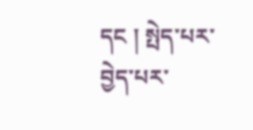དང ། སྤེད་པར་བྱེད་པར་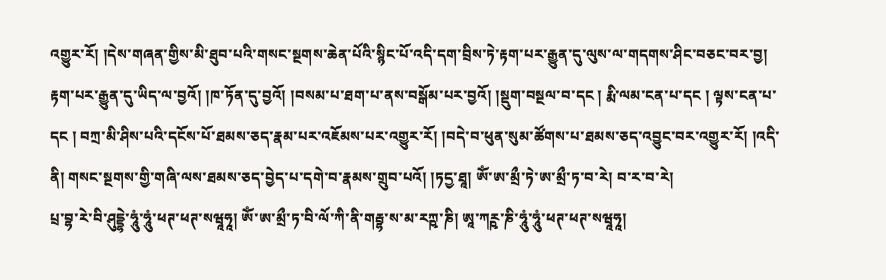འགྱུར་རོ། །དེས་གཞན་གྱིས་མི་ཐུབ་པའི་གསང་སྔགས་ཆེན་པོའི་སྙིང་པོ་འདི་དག་བྲིས་ཏེ་རྟག་པར་རྒྱུན་དུ་ལུས་ལ་གདགས་ཤིང་བཅང་བར་བྱ། རྟག་པར་རྒྱུན་དུ་ཡིད་ལ་བྱའོ། །ཁ་ཏོན་དུ་བྱའོ། །བསམ་པ་ཐག་པ་ནས་བསྒོམ་པར་བྱའོ། །སྡུག་བསྔལ་བ་དང ། རྨི་ལམ་ངན་པ་དང ། ལྟས་ངན་པ་དང ། བཀྲ་མི་ཤིས་པའི་དངོས་པོ་ཐམས་ཅད་རྣམ་པར་འཇོམས་པར་འགྱུར་རོ། །བདེ་བ་ཕུན་སུམ་ཚོགས་པ་ཐམས་ཅད་འབྱུང་བར་འགྱུར་རོ། །འདི་ནི། གསང་སྔགས་གྱི་གཞི་ལས་ཐམས་ཅད་བྱེད་པ་དགེ་བ་རྣམས་གྲུབ་པའོ། །ཏདྱ་ཐཱ། ཨོཾ་ཨ་མྲྀ་ཏེ་ཨ་མྲྀ་ཏ་བ་རེ། བ་ར་བ་རེ།
པྲ་བྷ་རེ་བི་ཤུདྡྷེ་ཧཱུཾ་ཧཱུཾ་ཕཊ་ཕཊ་སཝཱཧཱ། ཨོཾ་ཨ་མྲྀ་ཏ་བི་ལོ་ཀི་ནི་གརྦྷ་ས་མ་རཀྵ་ཎི། ཨཱ་ཀཪྵ་ཎི་ཧཱུཾ་ཧཱུཾ་ཕཊ་ཕཊ་སཝཱཧཱ།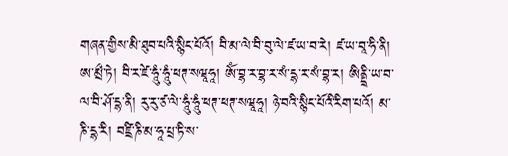གཞན་གྱིས་མི་ཐུབ་པའི་སྙིང་པོའོ། བི་མ་ལེ་བི་བུ་ལེ་ཛ་ཡ་བ་རེ། ཛ་ཡ་བཱ་ཧི་ནི། ཨ་མྲྀ་ཏེ། བི་ར་ཛེ་ཧཱུཾ་ཧཱུཾ་ཕཊ་སཝཱཧཱ། ཨོཾ་བྷ་ར་བྷ་ར་སཾ་དྷ་ར་སཾ་བྷ་ར། ཨིནྡྲི་ཡ་བ་ལ་བི་ཤོ་དྷ་ནི། རུ་རུ་ཙ་ལེ་ཧཱུཾ་ཧཱུཾ་ཕཊ་ཕཊ་སཝཱཧཱ། ཉེ་བའི་སྙིང་པོའི་རིག་པའོ། མ་ཎི་དྷ་རི། བཛྲི་ཎི་མ་ཧཱ་པྲ་ཏི་ས་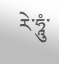རེ་ཧཱུཾ་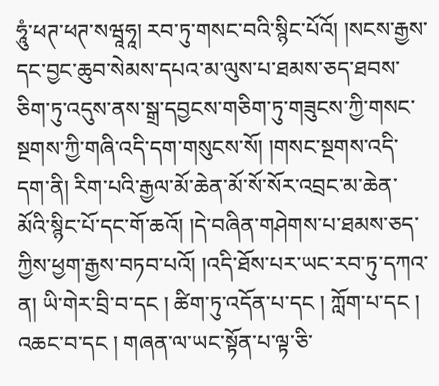ཧཱུཾ་ཕཊ་ཕཊ་སཝཱཧཱ། རབ་ཏུ་གསང་བའི་སྙིང་པོའོ། །སངས་རྒྱས་དང་བྱང་ཆུབ་སེམས་དཔའ་མ་ལུས་པ་ཐམས་ཅད་ཐབས་ཅིག་ཏུ་འདུས་ནས་སྒྲ་དབྱངས་གཅིག་ཏུ་གཟུངས་ཀྱི་གསང་སྔགས་ཀྱི་གཞི་འདི་དག་གསུངས་སོ། །གསང་སྔགས་འདི་དག་ནི། རིག་པའི་རྒྱལ་མོ་ཆེན་མོ་སོ་སོར་འབྲང་མ་ཆེན་མོའི་སྙིང་པོ་དང་གོ་ཆའོ། །དེ་བཞིན་གཤེགས་པ་ཐམས་ཅད་ཀྱིས་ཕྱག་རྒྱས་བཏབ་པའོ། །འདི་ཐོས་པར་ཡང་རབ་ཏུ་དཀའ་ན། ཡི་གེར་བྲི་བ་དང ། ཚིག་ཏུ་འདོན་པ་དང ། ཀློག་པ་དང ། འཆང་བ་དང ། གཞན་ལ་ཡང་སྟོན་པ་ལྟ་ཅི་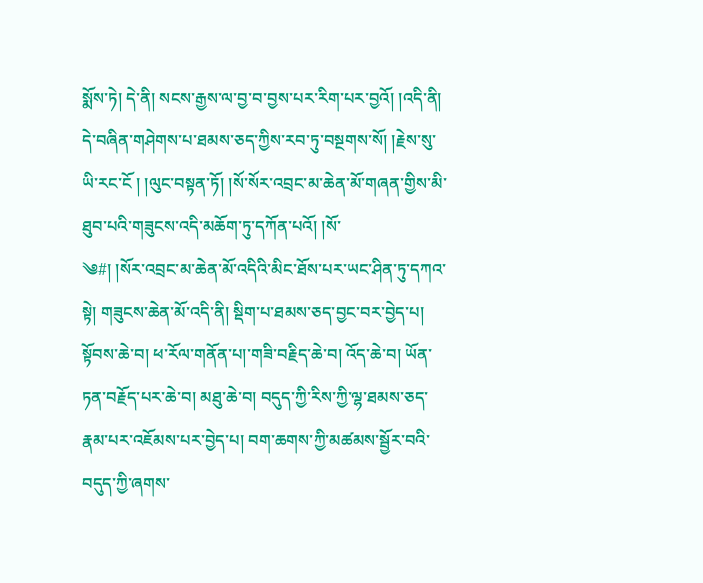སྨོས་ཏེ། དེ་ནི། སངས་རྒྱས་ལ་བྱ་བ་བྱས་པར་རིག་པར་བྱའོ། །འདི་ནི། དེ་བཞིན་གཤེགས་པ་ཐམས་ཅད་ཀྱིས་རབ་ཏུ་བསྔགས་སོ། །རྗེས་སུ་ཡི་རང་ངོ ། །ལུང་བསྟན་ཏོ། །སོ་སོར་འབྲང་མ་ཆེན་མོ་གཞན་གྱིས་མི་ཐུབ་པའི་གཟུངས་འདི་མཆོག་ཏུ་དཀོན་པའོ། །སོ་
༄#། །སོར་འབྲང་མ་ཆེན་མོ་འདིའི་མིང་ཐོས་པར་ཡང་ཤིན་ཏུ་དཀའ་སྟེ། གཟུངས་ཆེན་མོ་འདི་ནི། སྡིག་པ་ཐམས་ཅད་བྱང་བར་བྱེད་པ། སྟོབས་ཆེ་བ། ཕ་རོལ་གནོན་པ།་གཟི་བརྗིད་ཆེ་བ། འོད་ཆེ་བ། ཡོན་ཏན་བརྗོད་པར་ཆེ་བ། མཐུ་ཆེ་བ། བདུད་ཀྱི་རིས་ཀྱི་ལྷ་ཐམས་ཅད་རྣམ་པར་འཇོམས་པར་བྱེད་པ། བག་ཆགས་ཀྱི་མཚམས་སྦྱོར་བའི་བདུད་ཀྱི་ཞགས་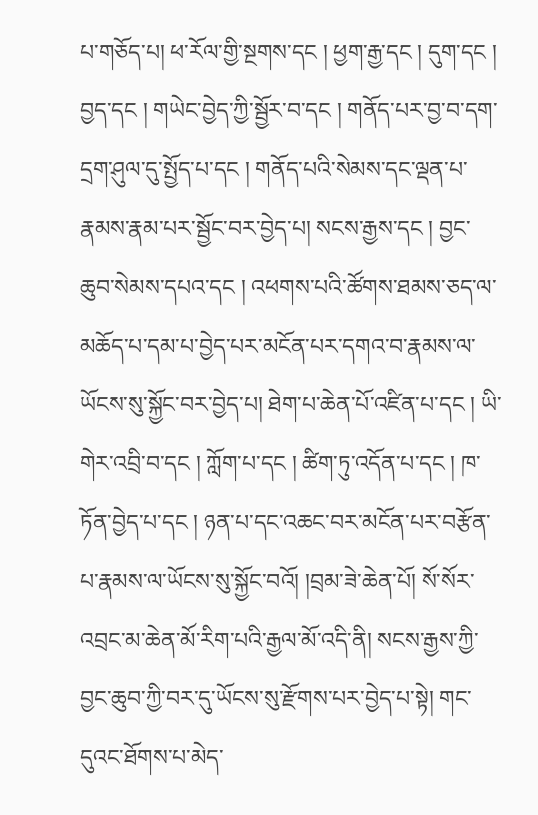པ་གཅོད་པ། ཕ་རོལ་གྱི་སྔགས་དང ། ཕྱག་རྒྱ་དང ། དུག་དང ། བྱད་དང ། གཡེང་བྱེད་ཀྱི་སྦྱོར་བ་དང ། གནོད་པར་བྱ་བ་དག་དྲག་ཤུལ་དུ་སྤྱོད་པ་དང ། གནོད་པའི་སེམས་དང་ལྡན་པ་རྣམས་རྣམ་པར་སྦྱོང་བར་བྱེད་པ། སངས་རྒྱས་དང ། བྱང་ཆུབ་སེམས་དཔའ་དང ། འཕགས་པའི་ཚོགས་ཐམས་ཅད་ལ་མཆོད་པ་དམ་པ་བྱེད་པར་མངོན་པར་དགའ་བ་རྣམས་ལ་ཡོངས་སུ་སྐྱོང་བར་བྱེད་པ། ཐེག་པ་ཆེན་པོ་འཛིན་པ་དང ། ཡི་གེར་འབྲི་བ་དང ། ཀློག་པ་དང ། ཚིག་ཏུ་འདོན་པ་དང ། ཁ་ཏོན་བྱེད་པ་དང ། ཉན་པ་དང་འཆང་བར་མངོན་པར་བརྩོན་པ་རྣམས་ལ་ཡོངས་སུ་སྐྱོང་བའོ། །བྲམ་ཟེ་ཆེན་པོ། སོ་སོར་འབྲང་མ་ཆེན་མོ་རིག་པའི་རྒྱལ་མོ་འདི་ནི། སངས་རྒྱས་ཀྱི་བྱང་ཆུབ་ཀྱི་བར་དུ་ཡོངས་སུ་རྫོགས་པར་བྱེད་པ་སྟེ། གང་དུའང་ཐོགས་པ་མེད་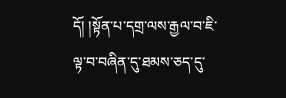དོ། །སྟོན་པ་དགྲ་ལས་རྒྱལ་བ་ཇི་ལྟ་བ་བཞིན་དུ་ཐམས་ཅད་དུ་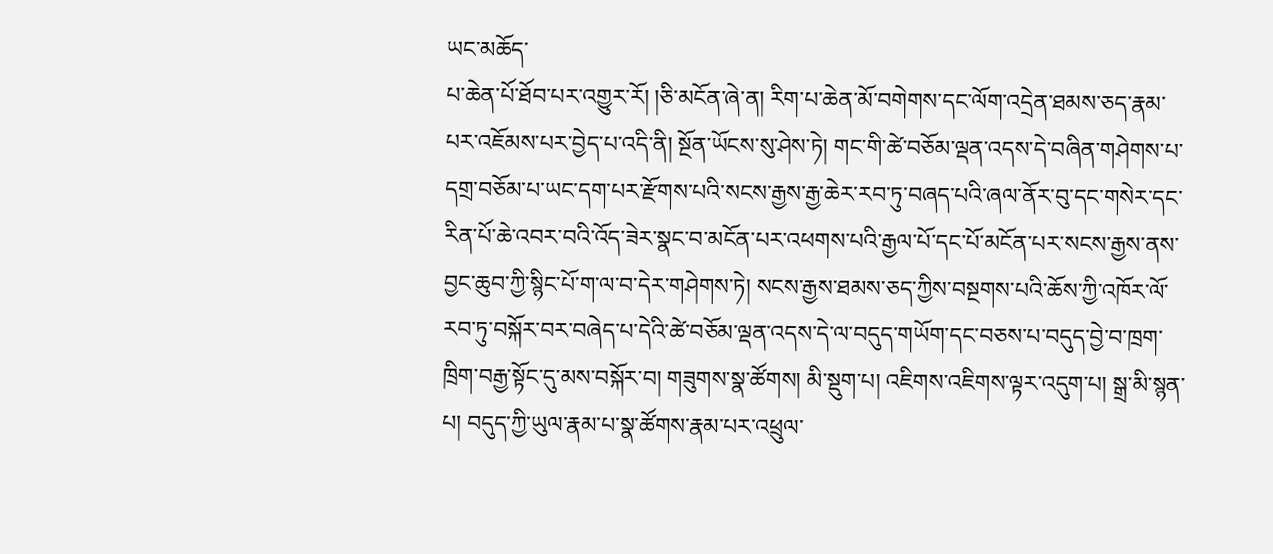ཡང་མཆོད་
པ་ཆེན་པོ་ཐོབ་པར་འགྱུར་རོ། །ཅི་མངོན་ཞེ་ན། རིག་པ་ཆེན་མོ་བགེགས་དང་ལོག་འདྲེན་ཐམས་ཅད་རྣམ་པར་འཇོམས་པར་བྱེད་པ་འདི་ནི། སྔོན་ཡོངས་སུ་ཤེས་ཏེ། གང་གི་ཚེ་བཅོམ་ལྡན་འདས་དེ་བཞིན་གཤེགས་པ་དགྲ་བཅོམ་པ་ཡང་དག་པར་རྫོགས་པའི་སངས་རྒྱས་རྒྱ་ཆེར་རབ་ཏུ་བཞད་པའི་ཞལ་ནོར་བུ་དང་གསེར་དང་རིན་པོ་ཆེ་འབར་བའི་འོད་ཟེར་སྣང་བ་མངོན་པར་འཕགས་པའི་རྒྱལ་པོ་དང་པོ་མངོན་པར་སངས་རྒྱས་ནས་བྱང་ཆུབ་ཀྱི་སྙིང་པོ་ག་ལ་བ་དེར་གཤེགས་ཏེ། སངས་རྒྱས་ཐམས་ཅད་ཀྱིས་བསྔགས་པའི་ཆོས་ཀྱི་འཁོར་ལོ་རབ་ཏུ་བསྐོར་བར་བཞེད་པ་དེའི་ཚེ་བཅོམ་ལྡན་འདས་དེ་ལ་བདུད་གཡོག་དང་བཅས་པ་བདུད་བྱེ་བ་ཁྲག་ཁྲིག་བརྒྱ་སྟོང་དུ་མས་བསྐོར་བ། གཟུགས་སྣ་ཚོགས། མི་སྡུག་པ། འཇིགས་འཇིགས་ལྟར་འདུག་པ། སྒྲ་མི་སྙན་པ། བདུད་ཀྱི་ཡུལ་རྣམ་པ་སྣ་ཚོགས་རྣམ་པར་འཕྲུལ་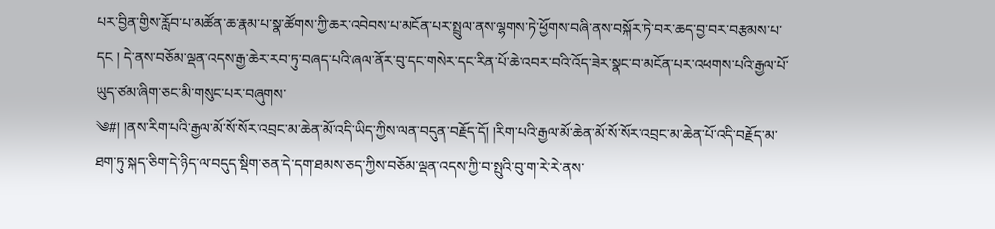པར་བྱིན་གྱིས་རློབ་པ་མཚོན་ཆ་རྣམ་པ་སྣ་ཚོགས་ཀྱི་ཆར་འབེབས་པ་མངོན་པར་སྤྲུལ་ནས་ལྷགས་ཏེ་ཕྱོགས་བཞི་ནས་བསྐོར་ཏེ་བར་ཆད་བྱ་བར་བརྩམས་པ་དང ། དེ་ནས་བཅོམ་ལྡན་འདས་རྒྱ་ཆེར་རབ་ཏུ་བཞད་པའི་ཞལ་ནོར་བུ་དང་གསེར་དང་རིན་པོ་ཆེ་འབར་བའི་འོད་ཟེར་སྣང་བ་མངོན་པར་འཕགས་པའི་རྒྱལ་པོ་ཡུད་ཙམ་ཞིག་ཅང་མི་གསུང་པར་བཞུགས་
༄#། །ནས་རིག་པའི་རྒྱལ་མོ་སོ་སོར་འབྲང་མ་ཆེན་མོ་འདི་ཡིད་ཀྱིས་ལན་བདུན་བརྗོད་དོ། །རིག་པའི་རྒྱལ་མོ་ཆེན་མོ་སོ་སོར་འབྲང་མ་ཆེན་པོ་འདི་བརྗོད་མ་ཐག་ཏུ་སྐད་ཅིག་དེ་ཉིད་ལ་བདུད་སྡིག་ཅན་དེ་དག་ཐམས་ཅད་ཀྱིས་བཅོམ་ལྡན་འདས་ཀྱི་བ་སྤུའི་བུ་ག་རེ་རེ་ནས་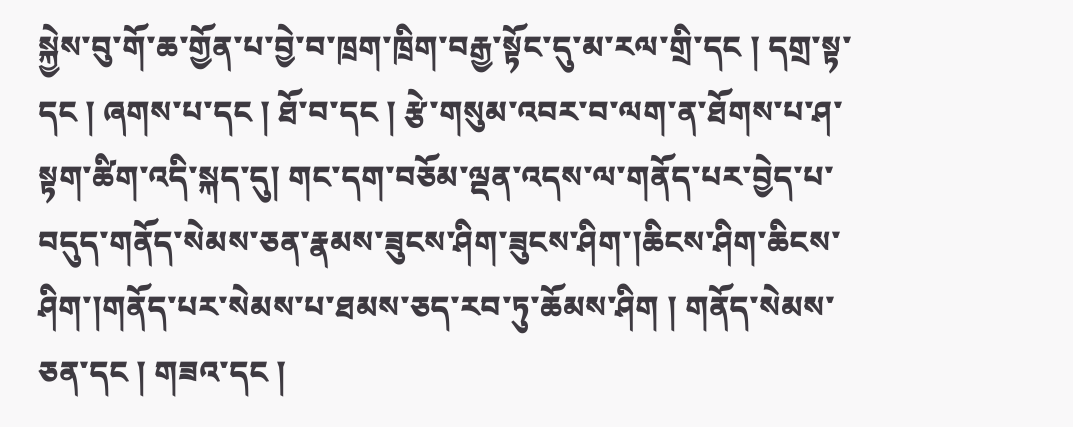སྐྱེས་བུ་གོ་ཆ་གྱོན་པ་བྱེ་བ་ཁྲག་ཁྲིག་བརྒྱ་སྟོང་དུ་མ་རལ་གྲི་དང ། དགྲ་སྟ་དང ། ཞགས་པ་དང ། ཐོ་བ་དང ། རྩེ་གསུམ་འབར་བ་ལག་ན་ཐོགས་པ་ཤ་སྟག་ཚིག་འདི་སྐད་དུ། གང་དག་བཅོམ་ལྡན་འདས་ལ་གནོད་པར་བྱེད་པ་བདུད་གནོད་སེམས་ཅན་རྣམས་ཟུངས་ཤིག་ཟུངས་ཤིག་།ཆིངས་ཤིག་ཆིངས་ཤིག་།གནོད་པར་སེམས་པ་ཐམས་ཅད་རབ་ཏུ་ཆོམས་ཤིག ། གནོད་སེམས་ཅན་དང ། གཟའ་དང །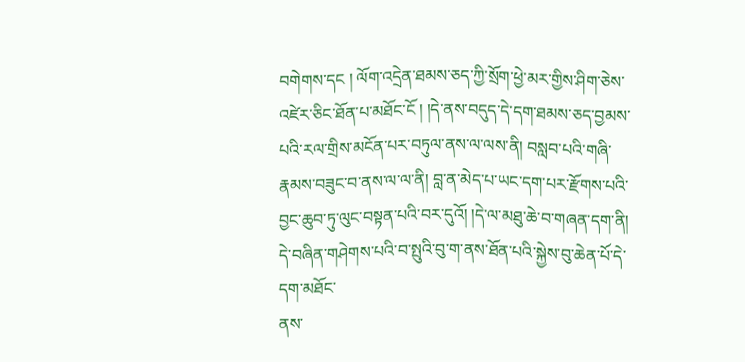བགེགས་དང ། ལོག་འདྲེན་ཐམས་ཅད་ཀྱི་སྲོག་ཕྱེ་མར་གྱིས་ཤིག་ཅེས་འཛེར་ཅིང་ཐོན་པ་མཐོང་ངོ ། །དེ་ནས་བདུད་དེ་དག་ཐམས་ཅད་བྱམས་པའི་རལ་གྲིས་མངོན་པར་བཏུལ་ནས་ལ་ལས་ནི། བསླབ་པའི་གཞི་རྣམས་བཟུང་བ་ནས་ལ་ལ་ནི། བླ་ན་མེད་པ་ཡང་དག་པར་རྫོགས་པའི་བྱང་ཆུབ་ཏུ་ལུང་བསྟན་པའི་བར་དུའོ། །དེ་ལ་མཐུ་ཆེ་བ་གཞན་དག་ནི། དེ་བཞིན་གཤེགས་པའི་བ་སྤུའི་བུ་ག་ནས་ཐོན་པའི་སྐྱེས་བུ་ཆེན་པོ་དེ་དག་མཐོང་
ནས་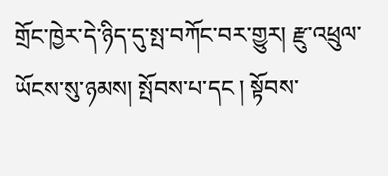གྲོང་ཁྱེར་དེ་ཉིད་དུ་སྤ་བཀོང་བར་གྱུར། རྫུ་འཕྲུལ་ཡོངས་སུ་ཉམས། སྤོབས་པ་དང ། སྟོབས་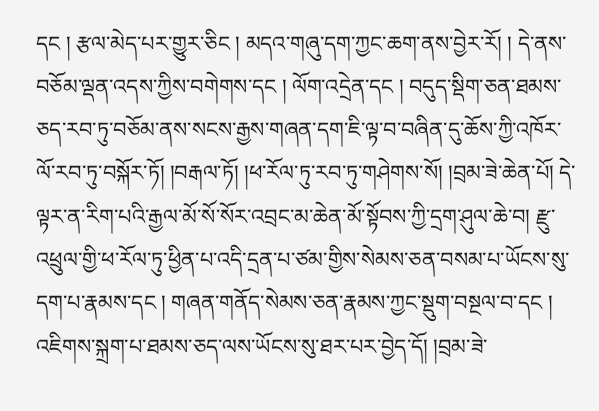དང ། རྩལ་མེད་པར་གྱུར་ཅིང ། མདའ་གཞུ་དག་ཀྱང་ཆག་ནས་བྱེར་རོ། ། དེ་ནས་བཅོམ་ལྡན་འདས་ཀྱིས་བགེགས་དང ། ལོག་འདྲེན་དང ། བདུད་སྡིག་ཅན་ཐམས་ཅད་རབ་ཏུ་བཅོམ་ནས་སངས་རྒྱས་གཞན་དག་ཇི་ལྟ་བ་བཞིན་དུ་ཆོས་ཀྱི་འཁོར་ལོ་རབ་ཏུ་བསྐོར་ཏོ། །བརྒལ་ཏོ། །ཕ་རོལ་ཏུ་རབ་ཏུ་གཤེགས་སོ། །བྲམ་ཟེ་ཆེན་པོ། དེ་ལྟར་ན་རིག་པའི་རྒྱལ་མོ་སོ་སོར་འབྲང་མ་ཆེན་མོ་སྟོབས་ཀྱི་དྲག་ཤུལ་ཆེ་བ། རྫུ་འཕྲུལ་གྱི་ཕ་རོལ་ཏུ་ཕྱིན་པ་འདི་དྲན་པ་ཙམ་གྱིས་སེམས་ཅན་བསམ་པ་ཡོངས་སུ་དག་པ་རྣམས་དང ། གཞན་གནོད་སེམས་ཅན་རྣམས་ཀྱང་སྡུག་བསྔལ་བ་དང ། འཇིགས་སྐྲག་པ་ཐམས་ཅད་ལས་ཡོངས་སུ་ཐར་པར་བྱེད་དོ། །བྲམ་ཟེ་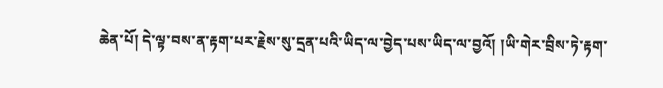ཆེན་པོ། དེ་ལྟ་བས་ན་རྟག་པར་རྗེས་སུ་དྲན་པའི་ཡིད་ལ་བྱེད་པས་ཡིད་ལ་བྱའོ། །ཡི་གེར་བྲིས་ཏེ་རྟག་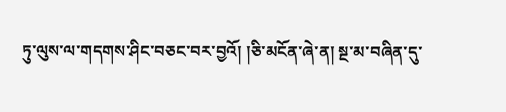ཏུ་ལུས་ལ་གདགས་ཤིང་བཅང་བར་བྱའོ། །ཅི་མངོན་ཞེ་ན། སྔ་མ་བཞིན་དུ་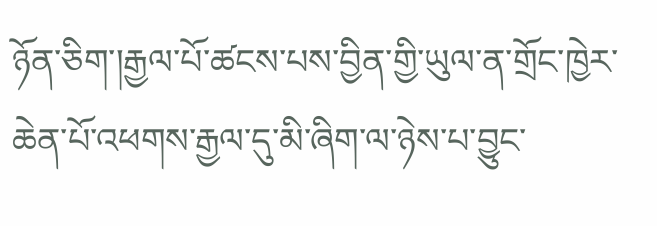ཉོན་ཅིག་།རྒྱལ་པོ་ཚངས་པས་བྱིན་གྱི་ཡུལ་ན་གྲོང་ཁྱེར་ཆེན་པོ་འཕགས་རྒྱལ་དུ་མི་ཞིག་ལ་ཉེས་པ་བྱུང་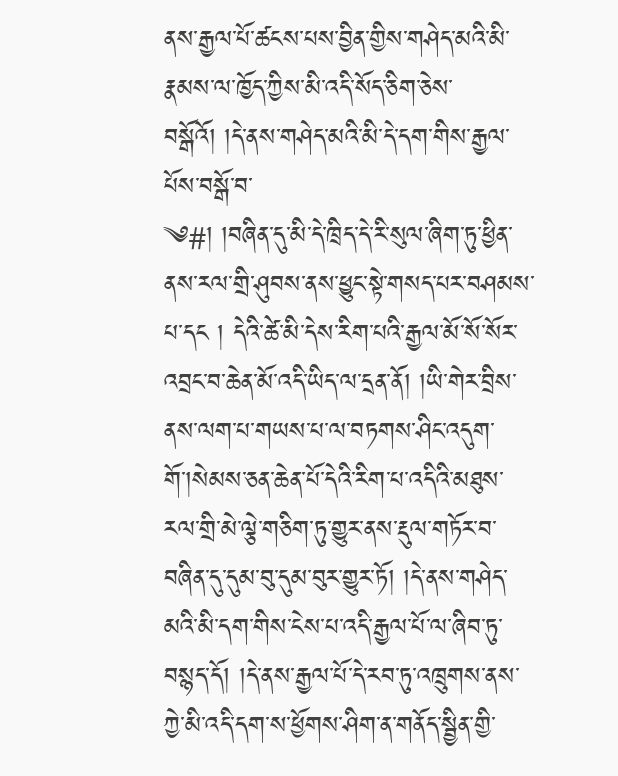ནས་རྒྱལ་པོ་ཚངས་པས་བྱིན་གྱིས་གཤེད་མའི་མི་རྣམས་ལ་ཁྱོད་ཀྱིས་མི་འདི་སོད་ཅིག་ཅེས་བསྒོའོ། །དེ་ནས་གཤེད་མའི་མི་དེ་དག་གིས་རྒྱལ་པོས་བསྒོ་བ་
༄#། །བཞིན་དུ་མི་དེ་ཁྲིད་དེ་རི་སུལ་ཞིག་ཏུ་ཕྱིན་ནས་རལ་གྲི་ཤུབས་ནས་ཕྱུང་སྟེ་གསད་པར་བཤམས་པ་དང ། དེའི་ཚེ་མི་དེས་རིག་པའི་རྒྱལ་མོ་སོ་སོར་འབྲང་བ་ཆེན་མོ་འདི་ཡིད་ལ་དྲན་ནོ། །ཡི་གེར་བྲིས་ནས་ལག་པ་གཡས་པ་ལ་བཏགས་ཤིང་འདུག་གོ་།སེམས་ཅན་ཆེན་པོ་དེའི་རིག་པ་འདིའི་མཐུས་རལ་གྲི་མེ་ལྕེ་གཅིག་ཏུ་གྱུར་ནས་རྡུལ་གཏོར་བ་བཞིན་དུ་དུམ་བུ་དུམ་བུར་གྱུར་ཏོ། །དེ་ནས་གཤེད་མའི་མི་དག་གིས་ངེས་པ་འདི་རྒྱལ་པོ་ལ་ཞིབ་ཏུ་བསྙད་དོ། །དེ་ནས་རྒྱལ་པོ་དེ་རབ་ཏུ་འཁྲུགས་ནས་ཀྱེ་མི་འདི་དག་ས་ཕྱོགས་ཤིག་ན་གནོད་སྦྱིན་གྱི་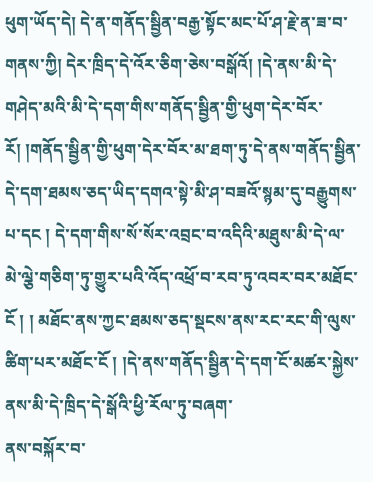ཕུག་ཡོད་དེ། དེ་ན་གནོད་སྦྱིན་བརྒྱ་སྟོང་མང་པོ་ཤ་རྗེ་ན་ཟ་བ་གནས་ཀྱི། དེར་ཁྲིད་དེ་འོར་ཅིག་ཅེས་བསྒོའོ། །དེ་ནས་མི་དེ་གཤེད་མའི་མི་དེ་དག་གིས་གནོད་སྦྱིན་གྱི་ཕུག་དེར་བོར་རོ། །གནོད་སྦྱིན་གྱི་ཕུག་དེར་བོར་མ་ཐག་ཏུ་དེ་ནས་གནོད་སྦྱིན་དེ་དག་ཐམས་ཅད་ཡིད་དགའ་སྟེ་མི་ཤ་བཟའོ་སྙམ་དུ་བརྒྱུགས་པ་དང ། དེ་དག་གིས་སོ་སོར་འབྲང་བ་འདིའི་མཐུས་མི་དེ་ལ་མེ་ལྕེ་གཅིག་ཏུ་གྱུར་པའི་འོད་འཕྲོ་བ་རབ་ཏུ་འབར་བར་མཐོང་ངོ ། ། མཐོང་ནས་ཀྱང་ཐམས་ཅད་སྡངས་ནས་རང་རང་གི་ལུས་ཚིག་པར་མཐོང་ངོ ། །དེ་ནས་གནོད་སྦྱིན་དེ་དག་ངོ་མཚར་སྐྱེས་ནས་མི་དེ་ཁྲིད་དེ་སྒོའི་ཕྱི་རོལ་ཏུ་བཞག་
ནས་བསྐོར་བ་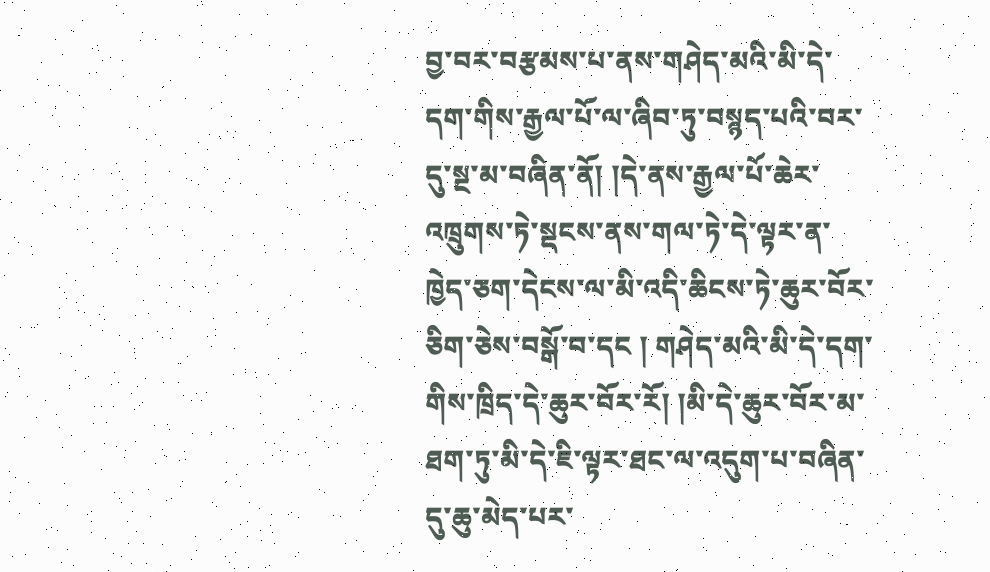བྱ་བར་བརྩམས་པ་ནས་གཤེད་མའི་མི་དེ་དག་གིས་རྒྱལ་པོ་ལ་ཞིབ་ཏུ་བསྙད་པའི་བར་དུ་སྔ་མ་བཞིན་ནོ། །དེ་ནས་རྒྱལ་པོ་ཆེར་འཁྲུགས་ཏེ་སྡངས་ནས་གལ་ཏེ་དེ་ལྟར་ན་ཁྱེད་ཅག་དེངས་ལ་མི་འདི་ཆིངས་ཏེ་ཆུར་བོར་ཅིག་ཅེས་བསྒོ་བ་དང ། གཤེད་མའི་མི་དེ་དག་གིས་ཁྲིད་དེ་ཆུར་བོར་རོ། །མི་དེ་ཆུར་བོར་མ་ཐག་ཏུ་མི་དེ་ཇི་ལྟར་ཐང་ལ་འདུག་པ་བཞིན་དུ་ཆུ་མེད་པར་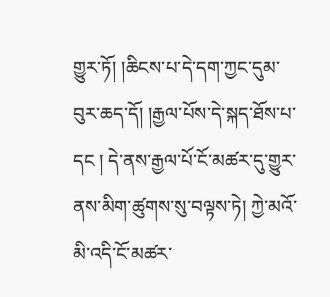གྱུར་ཏོ། །ཆིངས་པ་དེ་དག་ཀྱང་དུམ་བུར་ཆད་དོ། །རྒྱལ་པོས་དེ་སྐད་ཐོས་པ་དང ། དེ་ནས་རྒྱལ་པོ་ངོ་མཚར་དུ་གྱུར་ནས་མིག་ཚུགས་སུ་བལྟས་ཏེ། ཀྱེ་མའོ་མི་འདི་ངོ་མཚར་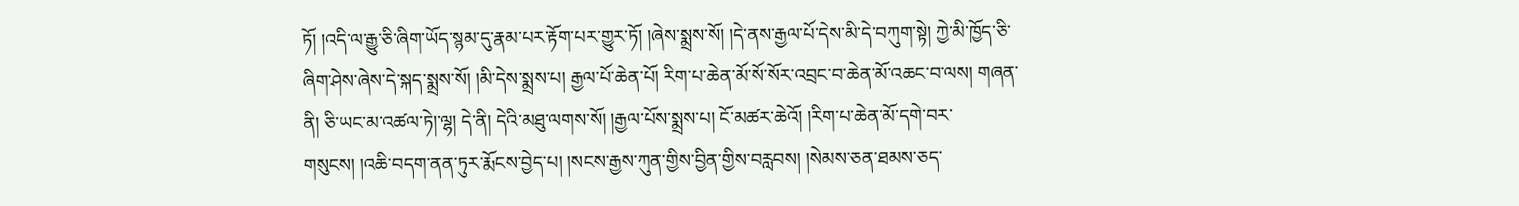ཏོ། །འདི་ལ་རྒྱུ་ཅི་ཞིག་ཡོད་སྙམ་དུ་རྣམ་པར་རྟོག་པར་གྱུར་ཏོ། །ཞེས་སྨྲས་སོ། །དེ་ནས་རྒྱལ་པོ་དེས་མི་དེ་བཀུག་སྟེ། ཀྱེ་མི་ཁྱོད་ཅི་ཞིག་ཤེས་ཞེས་དེ་སྐད་སྨྲས་སོ། །མི་དེས་སྨྲས་པ། རྒྱལ་པོ་ཆེན་པོ། རིག་པ་ཆེན་མོ་སོ་སོར་འབྲང་བ་ཆེན་མོ་འཆང་བ་ལས། གཞན་ནི། ཅི་ཡང་མ་འཚལ་ཏེ།་ལྷ། དེ་ནི། དེའི་མཐུ་ལགས་སོ། །རྒྱལ་པོས་སྨྲས་པ། ངོ་མཚར་ཆེའོ། །རིག་པ་ཆེན་མོ་དགེ་བར་གསུངས། །འཆི་བདག་ནན་ཏུར་རྨོངས་བྱེད་པ། །སངས་རྒྱས་ཀུན་གྱིས་བྱིན་གྱིས་བརླབས། །སེམས་ཅན་ཐམས་ཅད་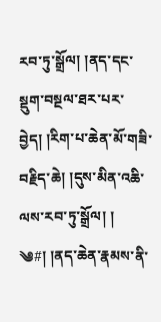རབ་ཏུ་སྒྲོལ། །ནད་དང་སྡུག་བསྔལ་ཐར་པར་བྱེད། །རིག་པ་ཆེན་མོ་གཟི་བརྗིད་ཆེ། །དུས་མིན་འཆི་ལས་རབ་ཏུ་སྒྲོལ། །
༄#། །ནད་ཆེན་རྣམས་ནི་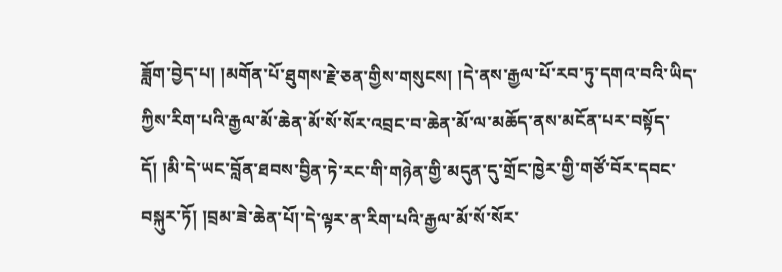ཟློག་བྱེད་པ། །མགོན་པོ་ཐུགས་རྗེ་ཅན་གྱིས་གསུངས། །དེ་ནས་རྒྱལ་པོ་རབ་ཏུ་དགའ་བའི་ཡིད་ཀྱིས་རིག་པའི་རྒྱལ་མོ་ཆེན་མོ་སོ་སོར་འབྲང་བ་ཆེན་མོ་ལ་མཆོད་ནས་མངོན་པར་བསྟོད་དོ། །མི་དེ་ཡང་བློན་ཐབས་བྱིན་ཏེ་རང་གི་གཉེན་གྱི་མདུན་དུ་གྲོང་ཁྱེར་གྱི་གཙོ་བོར་དབང་བསྐུར་ཏོ། །བྲམ་ཟེ་ཆེན་པོ།་དེ་ལྟར་ན་རིག་པའི་རྒྱལ་མོ་སོ་སོར་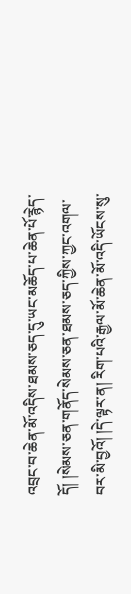འབྲང་བ་ཆེན་མོ་འདིས་ཐམས་ཅད་དུ་ཡང་མཆོད་པ་ཆེན་པོ་རྙེད་དོ། །སེམས་ཅན་གནོད་སེམས་ཅན་ཐམས་ཅད་ཀྱིས་ཀྱང་འགལ་བར་མི་བྱའོ། །དེ་ལྟར་ན། རིག་པའི་རྒྱལ་མོ་ཆེན་མོ་འདི་ཡོངས་སུ་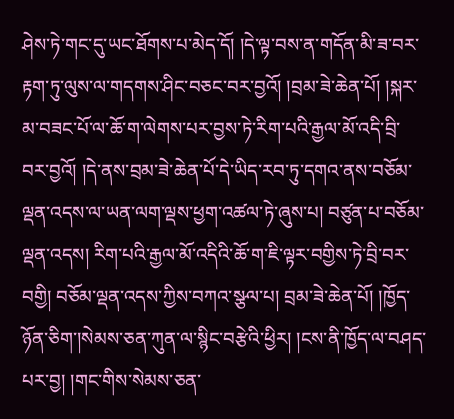ཤེས་ཏེ་གང་དུ་ཡང་ཐོགས་པ་མེད་དོ། །དེ་ལྟ་བས་ན་གདོན་མི་ཟ་བར་རྟག་ཏུ་ལུས་ལ་གདགས་ཤིང་བཅང་བར་བྱའོ། །བྲམ་ཟེ་ཆེན་པོ། །སྐར་མ་བཟང་པོ་ལ་ཆོ་ག་ལེགས་པར་བྱས་ཏེ་རིག་པའི་རྒྱལ་མོ་འདི་བྲི་བར་བྱའོ། །དེ་ནས་བྲམ་ཟེ་ཆེན་པོ་དེ་ཡིད་རབ་ཏུ་དགའ་ནས་བཅོམ་ལྡན་འདས་ལ་ཡན་ལག་ལྡས་ཕྱག་འཚལ་ཏེ་ཞུས་པ། བཙུན་པ་བཅོམ་ལྡན་འདས། རིག་པའི་རྒྱལ་མོ་འདིའི་ཆོ་ག་ཇི་ལྟར་བགྱིས་ཏེ་བྲི་བར་བགྱི། བཅོམ་ལྡན་འདས་ཀྱིས་བཀའ་སྩལ་པ། བྲམ་ཟེ་ཆེན་པོ། །ཁྱོད་ཉོན་ཅིག་།སེམས་ཅན་ཀུན་ལ་སྙིང་བརྩེའི་ཕྱིར། །ངས་ནི་ཁྱོད་ལ་བཤད་པར་བྱ། །གང་གིས་སེམས་ཅན་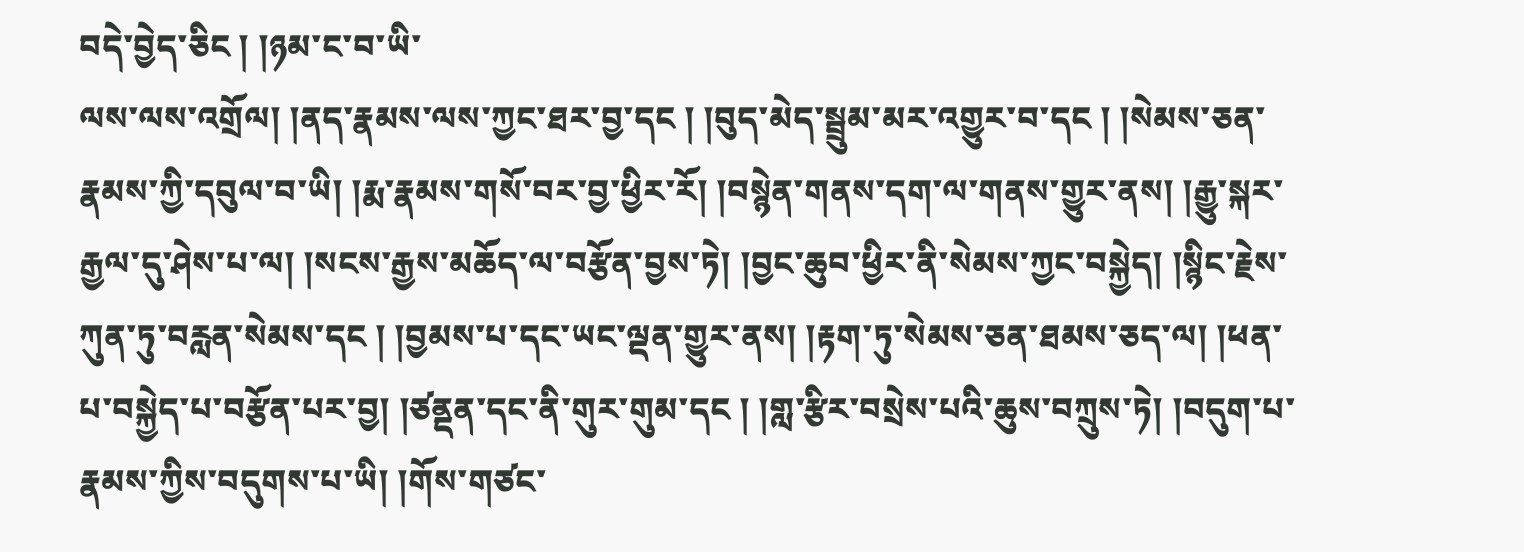བདེ་བྱེད་ཅིང ། །ཉམ་ང་བ་ཡི་
ལས་ལས་འགྲོལ། །ནད་རྣམས་ལས་ཀྱང་ཐར་བྱ་དང ། །བུད་མེད་སྦྲུམ་མར་འགྱུར་བ་དང ། །སེམས་ཅན་རྣམས་ཀྱི་དབུལ་བ་ཡི། །རྨ་རྣམས་གསོ་བར་བྱ་ཕྱིར་རོ། །བསྙེན་གནས་དག་ལ་གནས་གྱུར་ནས། །རྒྱུ་སྐར་རྒྱལ་དུ་ཤེས་པ་ལ། །སངས་རྒྱས་མཆོད་ལ་བརྩོན་བྱས་ཏེ། །བྱང་ཆུབ་ཕྱིར་ནི་སེམས་ཀྱང་བསྐྱེད། །སྙིང་རྗེས་ཀུན་ཏུ་བརླན་སེམས་དང ། །བྱམས་པ་དང་ཡང་ལྡན་གྱུར་ནས། །རྟག་ཏུ་སེམས་ཅན་ཐམས་ཅད་ལ། །ཕན་པ་བསྐྱེད་པ་བརྩོན་པར་བྱ། །ཙནྡན་དང་ནི་གུར་གུམ་དང ། །གླ་རྩིར་བསྲེས་པའི་ཆུས་བཀྲུས་ཏེ། །བདུག་པ་རྣམས་ཀྱིས་བདུགས་པ་ཡི། །གོས་གཙང་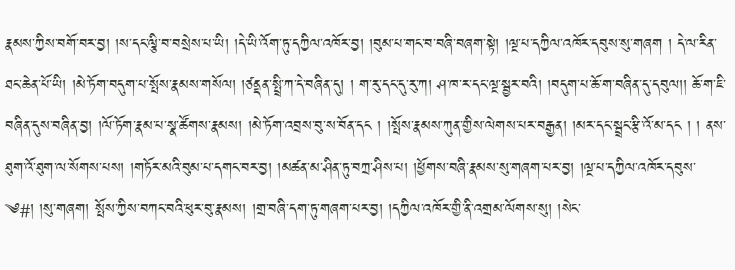རྣམས་ཀྱིས་བགོ་བར་བྱ། །ས་དང་ལྕི་བ་བསྲེས་པ་ཡི། །དེ་ཡི་འོག་ཏུ་དཀྱིལ་འཁོར་བྱ། །བུམ་པ་གང་བ་བཞི་བཞག་སྟེ། །ལྔ་པ་དཀྱིལ་འཁོར་དབུས་སུ་གཞག ། དེ་ལ་རིན་ཐང་ཆེན་པོ་ཡི། །མེ་ཏོག་བདུག་པ་སྤོས་རྣམས་གསོལ། །ཙནྡན་སྤྲི་ཀ་དེ་བཞིན་དུ། ། ག་རུ་དང་དུ་རུ་ཀ། ཤ་ཁ་ར་དང་ལྔ་སྦྱར་བའི། །བདུག་པ་ཆོ་ག་བཞིན་དུ་དབུལ།། ཆོ་ག་ཇི་བཞིན་དུས་བཞིན་བྱ། །ལོ་ཏོག་རྣམ་པ་སྣ་ཚོགས་རྣམས། །མེ་ཏོག་འབྲས་བུ་ས་བོན་དང ། །སྤོས་རྣམས་ཀུན་གྱིས་ལེགས་པར་བརྒྱན། །མར་དང་སྦྲང་རྩི་འོ་མ་དང ། ། ནས་ཐུག་འོ་ཐུག་ལ་སོགས་པས། །གཏོར་མའི་བུམ་པ་དགང་བར་བྱ། །མཚན་མ་ཤིན་ཏུ་བཀྲ་ཤིས་པ། །ཕྱོགས་བཞི་རྣམས་སུ་གཞག་པར་བྱ། །ལྔ་པ་དཀྱིལ་འཁོར་དབུས་
༄#། །སུ་གཞག། སྤོས་ཀྱིས་བཀང་བའི་ཕུར་བུ་རྣམས། །གྲ་བཞི་དག་ཏུ་གཞག་པར་བྱ། །དཀྱིལ་འཁོར་གྱི་ནི་འགྲམ་ལོགས་སུ། །སེང་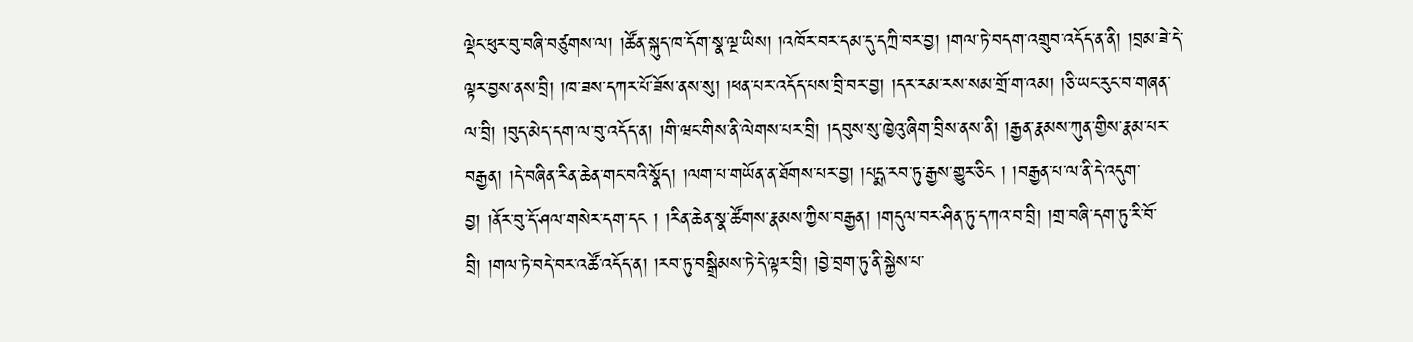ལྡེང་ཕུར་བུ་བཞི་བཙུགས་ལ། །ཚོན་སྐུད་ཁ་དོག་སྣ་ལྔ་ཡིས། །འཁོར་བར་དམ་དུ་དཀྲི་བར་བྱ། །གལ་ཏེ་བདག་འགྲུབ་འདོད་ན་ནི། །བྲམ་ཟེ་དེ་ལྟར་བྱས་ནས་བྲི། །ཁ་ཟས་དཀར་པོ་ཟོས་ནས་སུ། །ཕན་པར་འདོད་པས་བྲི་བར་བྱ། །དར་རམ་རས་སམ་གྲོ་ག་འམ། །ཅི་ཡང་རུང་བ་གཞན་ལ་བྲི། །བུད་མེད་དག་ལ་བུ་འདོད་ན། །གི་ཝང་གིས་ནི་ལེགས་པར་བྲི། །དབུས་སུ་ཁྱེའུ་ཞིག་བྲིས་ནས་ནི། །རྒྱན་རྣམས་ཀུན་གྱིས་རྣམ་པར་བརྒྱན། །དེ་བཞིན་རིན་ཆེན་གང་བའི་སྣོད། །ལག་པ་གཡོན་ན་ཐོགས་པར་བྱ། །པདྨ་རབ་ཏུ་རྒྱས་གྱུར་ཅིང ། །བརྒྱན་པ་ལ་ནི་དེ་འདུག་བྱ། །ནོར་བུ་དོ་ཤལ་གསེར་དག་དང ། །རིན་ཆེན་སྣ་ཚོགས་རྣམས་ཀྱིས་བརྒྱན། །གདུལ་བར་ཤིན་ཏུ་དཀའ་བ་བྲི། །གྲ་བཞི་དག་ཏུ་རི་བོ་བྲི། །གལ་ཏེ་བདེ་བར་འཚོ་འདོད་ན། །རབ་ཏུ་བསྒྲིམས་ཏེ་དེ་ལྟར་བྲི། །བྱེ་བྲག་ཏུ་ནི་སྐྱེས་པ་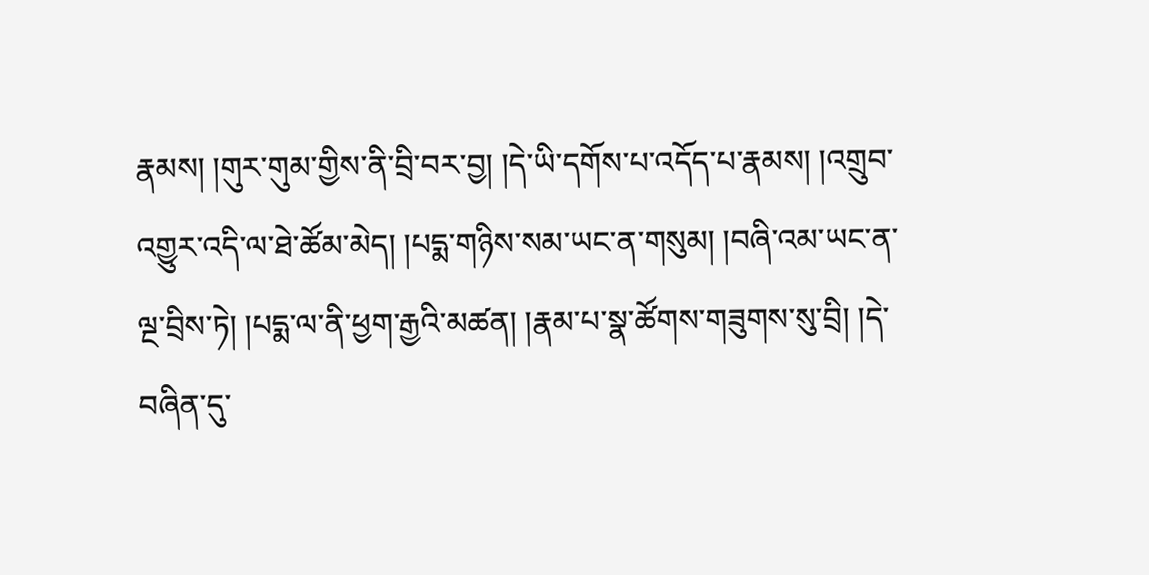རྣམས། །གུར་གུམ་གྱིས་ནི་བྲི་བར་བྱ། །དེ་ཡི་དགོས་པ་འདོད་པ་རྣམས། །འགྲུབ་འགྱུར་འདི་ལ་ཐེ་ཚོམ་མེད། །པདྨ་གཉིས་སམ་ཡང་ན་གསུམ། །བཞི་འམ་ཡང་ན་ལྔ་བྲིས་ཏེ། །པདྨ་ལ་ནི་ཕྱག་རྒྱའི་མཚན། །རྣམ་པ་སྣ་ཚོགས་གཟུགས་སུ་བྲི། །དེ་བཞིན་དུ་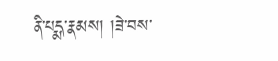ནི་པདྨ་རྣམས། །ཟེ་བས་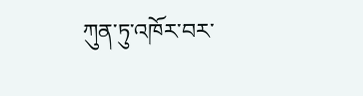ཀུན་ཏུ་འཁོར་བར་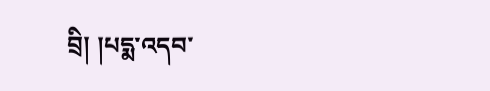བྲི། །པདྨ་འདབ་